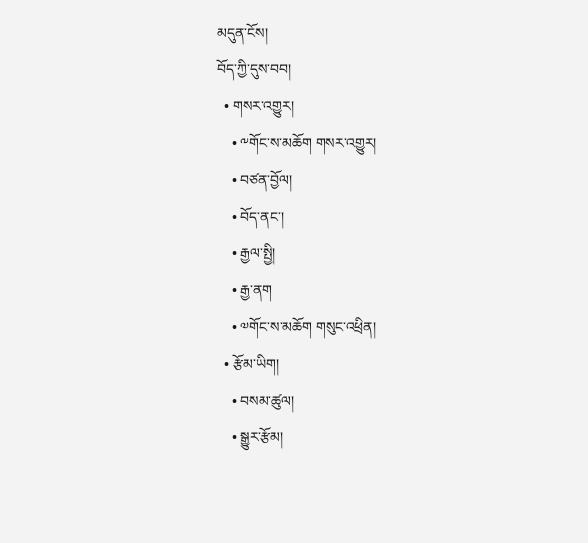མདུན་ངོས།
བོད་ཀྱི་དུས་བབ།
  • གསར་འགྱུར།
    • ༸གོང་ས་མཆོག གསར་འགྱུར།
    • བཙན་བྱོལ།
    • བོད་ནང་།
    • རྒྱལ་སྤྱི།
    • རྒྱ་ནག
    • ༧གོང་ས་མཆོག གསུང་འཕྲིན།
  • རྩོམ་ཡིག།
    • བསམ་ཚུལ།
    • སྒྱུར་རྩོམ།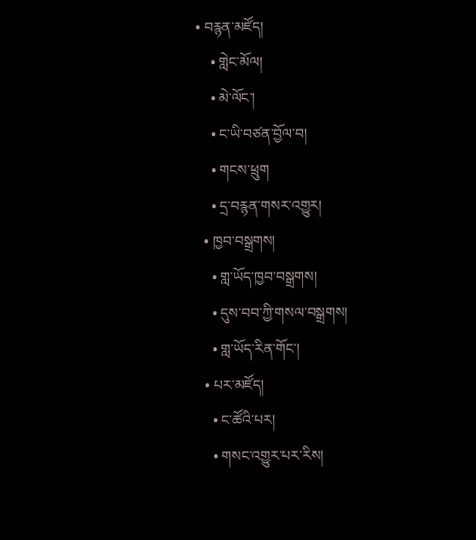• བརྙན་མཛོད།
    • གླེང་མོལ།
    • མེ་ལོང་།
    • ང་ཡི་བཙན་བྱོལ་བ།
    • གངས་ཕྲུག
    • དྲ་བརྙན་གསར་འགྱུར།
  • ཁྱབ་བསྒྲགས།
    • གླ་ཡོད་ཁྱབ་བསྒྲགས།
    • དུས་བབ་ཀྱི་གསལ་བསྒྲགས།
    • གླ་ཡོད་རིན་གོང་།
  • པར་མཛོད།
    • ང་ཚོའི་པར།
    • གསང་འགྱུར་པར་རིས།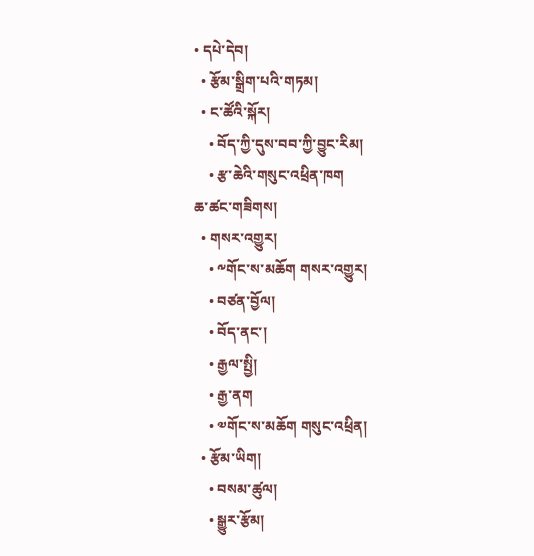• དཔེ་དེབ།
  • རྩོམ་སྒྲིག་པའི་གཏམ།
  • ང་ཚོའི་སྐོར།
    • བོད་ཀྱི་དུས་བབ་ཀྱི་བྱུང་རིམ།
    • རྩ་ཆེའི་གསུང་འཕྲིན་ཁག
ཆ་ཚང་གཟིགས།
  • གསར་འགྱུར།
    • ༸གོང་ས་མཆོག གསར་འགྱུར།
    • བཙན་བྱོལ།
    • བོད་ནང་།
    • རྒྱལ་སྤྱི།
    • རྒྱ་ནག
    • ༧གོང་ས་མཆོག གསུང་འཕྲིན།
  • རྩོམ་ཡིག།
    • བསམ་ཚུལ།
    • སྒྱུར་རྩོམ།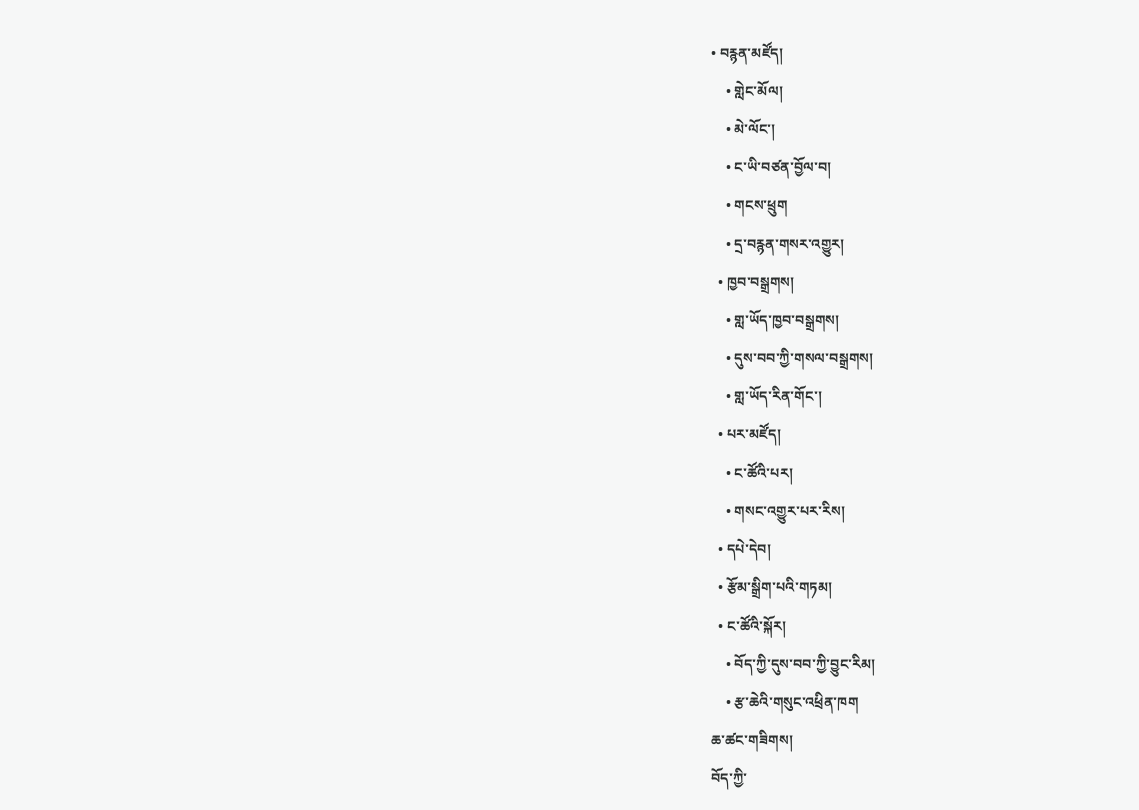• བརྙན་མཛོད།
    • གླེང་མོལ།
    • མེ་ལོང་།
    • ང་ཡི་བཙན་བྱོལ་བ།
    • གངས་ཕྲུག
    • དྲ་བརྙན་གསར་འགྱུར།
  • ཁྱབ་བསྒྲགས།
    • གླ་ཡོད་ཁྱབ་བསྒྲགས།
    • དུས་བབ་ཀྱི་གསལ་བསྒྲགས།
    • གླ་ཡོད་རིན་གོང་།
  • པར་མཛོད།
    • ང་ཚོའི་པར།
    • གསང་འགྱུར་པར་རིས།
  • དཔེ་དེབ།
  • རྩོམ་སྒྲིག་པའི་གཏམ།
  • ང་ཚོའི་སྐོར།
    • བོད་ཀྱི་དུས་བབ་ཀྱི་བྱུང་རིམ།
    • རྩ་ཆེའི་གསུང་འཕྲིན་ཁག
ཆ་ཚང་གཟིགས།
བོད་ཀྱི་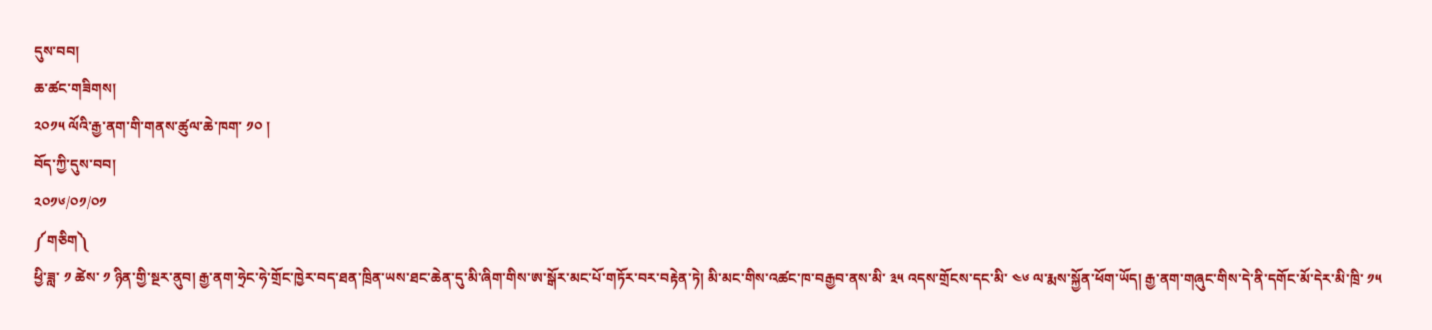དུས་བབ།
ཆ་ཚང་གཟིགས།
༢༠༡༥ ལོའི་རྒྱ་ནག་གི་གནས་ཚུལ་ཆེ་ཁག་ ༡༠ །
བོད་ཀྱི་དུས་བབ།
༢༠༡༦/༠༡/༠༡
༼གཅིག༽
ཕྱི་ཟླ་ ༡ ཚེས་ ༡ ཉིན་གྱི་སྔར་ནུབ། རྒྱ་ནག་ཧྲེང་ཧེ་གྲོང་ཁྱེར་བད་ཐན་ཁྲིན་ཡས་ཐང་ཆེན་དུ་མི་ཞིག་གིས་ཨ་སྒོར་མང་པོ་གཏོར་བར་བརྟེན་ཏེ། མི་མང་གིས་འཚང་ཁ་བརྒྱབ་ནས་མི་ ༣༥ འདས་གྲོངས་དང་མི་ ༤༦ ལ་རྨས་སྐྱོན་ཕོག་ཡོད། རྒྱ་ནག་གཞུང་གིས་དེ་ནི་དགོང་མོ་དེར་མི་ཁྲི་ ༡༥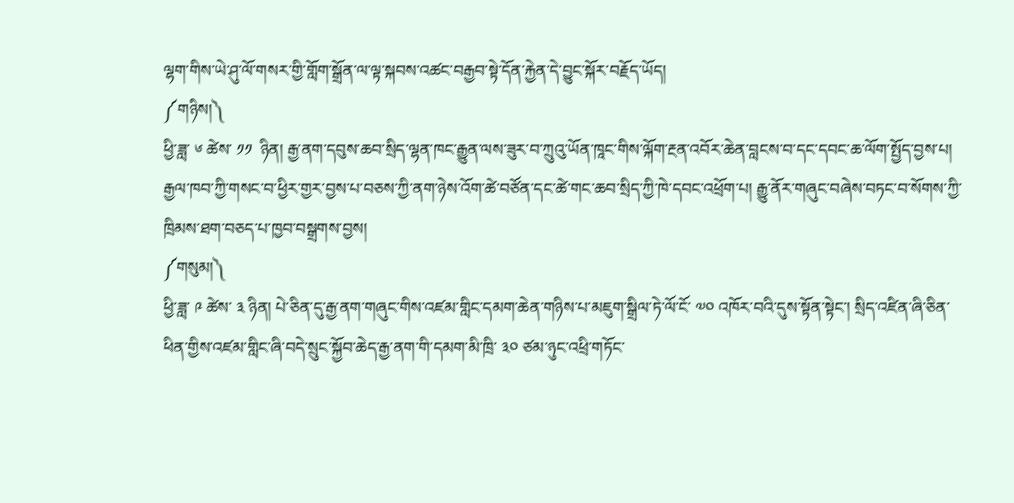ལྷག་གིས་ཡེ་ཤུ་ལོ་གསར་གྱི་གློག་སྒྲོན་ལ་ལྟ་སྐབས་འཚང་བརྒྱབ་སྟེ་དོན་རྐྱེན་དེ་བྱུང་སྐོར་བརྗོད་ཡོད།
༼གཉིས།༽
ཕྱི་ཟླ་ ༦ ཚེས་ ༡༡  ཉིན། རྒྱ་ནག་དབུས་ཆབ་སྲིད་ལྷན་ཁང་རྒྱུན་ལས་ཟུར་བ་ཀྲུའུ་ཡོན་ཁཱང་གིས་ལྐོག་རྔན་འབོར་ཆེན་བླངས་བ་དང་དབང་ཆ་ལོག་སྤྱོད་བྱས་པ། རྒྱལ་ཁབ་ཀྱི་གསང་བ་ཕྱིར་གྱར་བྱས་པ་བཅས་ཀྱི་ནག་ཉེས་འོག་ཚེ་བཙོན་དང་ཚེ་གང་ཆབ་སྲིད་ཀྱི་ཁེ་དབང་འཕྲོག་པ། རྒྱུ་ནོར་གཞུང་བཞེས་བཏང་བ་སོགས་ཀྱི་ཁྲིམས་ཐག་བཅད་པ་ཁྱབ་བསྒྲགས་བྱས།
༼གསུམ།༽
ཕྱི་ཟླ་ ༩ ཚེས་ ༣ ཉིན། པེ་ཅིན་དུ་རྒྱ་ནག་གཞུང་གིས་འཛམ་གླིང་དམག་ཆེན་གཉིས་པ་མཇུག་སྒྲིལ་ཏེ་ལོ་ངོ་ ༧༠ འཁོར་བའི་དུས་སྟོན་སྟེང་། སྲིད་འཛིན་ཞི་ཅིན་ཕིན་གྱིས་འཛམ་གླིང་ཞི་བདེ་སྲུང་སྐྱོབ་ཆེད་རྒྱ་ནག་གི་དམག་མི་ཁྲི་ ༣༠ ཙམ་ཉུང་འཕྲི་གཏོང་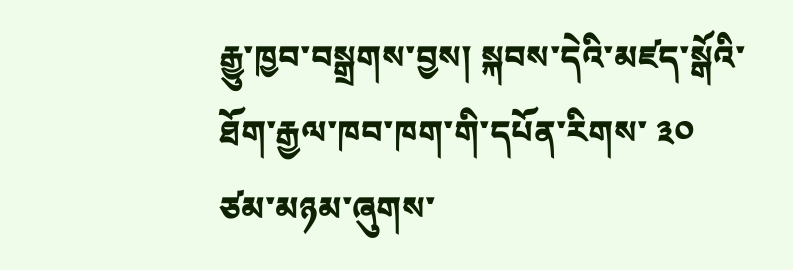རྒྱུ་ཁྱབ་བསྒྲགས་བྱས། སྐབས་དེའི་མཛད་སྒོའི་ཐོག་རྒྱལ་ཁབ་ཁག་གི་དཔོན་རིགས་ ༣༠ ཙམ་མཉམ་ཞུགས་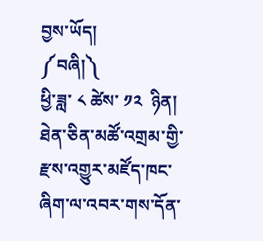བྱས་ཡོད།
༼བཞི།༽
ཕྱི་ཟླ་ ༨ ཚེས་ ༡༢  ཉིན། ཐེན་ཅིན་མཚོ་འགྲམ་གྱི་རྫས་འགྱུར་མཛོད་ཁང་ཞིག་ལ་འབར་གས་དོན་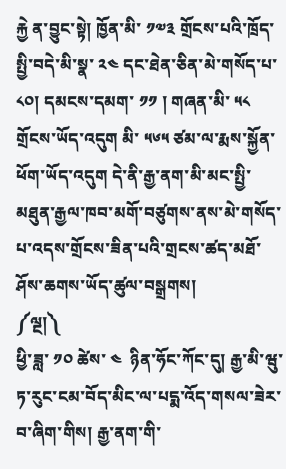རྐྱེ ན་བྱུང་སྟེ། ཁྱོན་མི་ ༡༧༣ གྲོངས་པའི་ཁྲོད་སྤྱི་བདེ་མི་སྣ་ ༢༤ དང་ཐེན་ཅིན་མེ་གསོད་པ་ ༨༠། དམངས་དམག་ ༡༡ ། གཞན་མི་ ༥༨ གྲོངས་ཡོད་འདུག མི་ ༥༦༥ ཙམ་ལ་རྨས་སྐྱོན་ཕོག་ཡོད་འདུག དེ་ནི་རྒྱ་ནག་མི་མང་སྤྱི་མཐུན་རྒྱལ་ཁབ་མགོ་བཙུགས་ནས་མེ་གསོད་པ་འདས་གྲོངས་ཟིན་པའི་གྲངས་ཚད་མཐོ་ཤོས་ཆགས་ཡོད་ཚུལ་བསྒྲགས།
༼ལྔ།༽
ཕྱི་ཟླ་ ༡༠ ཚེས་ ༤  ཉིན་ཧོང་ཀོང་དུ། རྒྱ་མི་ཝུ་ཏ་རུང་ངམ་བོད་མིང་ལ་པདྨ་འོད་གསལ་ཟེར་བ་ཞིག་གིས། རྒྱ་ནག་གི་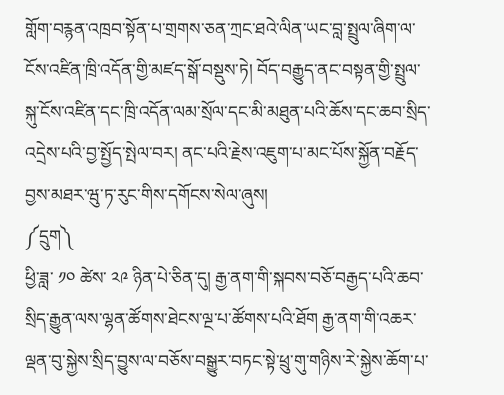གློག་བརྙན་འཁྲབ་སྟོན་པ་གྲགས་ཅན་ཀྲང་ཐའེ་ལིན་ཡང་བླ་སྤྲུལ་ཞིག་ལ་ངོས་འཛིན་ཁྲི་འདོན་གྱི་མཛད་སྒོ་བསྡུས་ཏེ། བོད་བརྒྱུད་ནང་བསྟན་གྱི་སྤྲུལ་སྐུ་ངོས་འཛིན་དང་ཁྲི་འདོན་ལམ་སྲོལ་དང་མི་མཐུན་པའི་ཆོས་དང་ཆབ་སྲིད་འདྲེས་པའི་བྱ་སྤྱོད་སྤེལ་བར། ནང་པའི་རྗེས་འཇུག་པ་མང་པོས་སྐྱོན་བརྗོད་བྱས་མཐར་ཝུ་ཏ་རུང་གིས་དགོངས་སེལ་ཞུས།
༼དྲུག༽
ཕྱི་ཟླ་ ༡༠ ཚེས་ ༢༩ ཉིན་པེ་ཅིན་དུ། རྒྱ་ནག་གི་སྐབས་བཅོ་བརྒྱད་པའི་ཆབ་སྲིད་རྒྱུན་ལས་ལྷན་ཚོགས་ཐེངས་ལྔ་པ་ཚོགས་པའི་ཐོག རྒྱ་ནག་གི་འཆར་ལྡན་བུ་སྐྱེས་སྲིད་བྱུས་ལ་བཅོས་བསྒྱུར་བཏང་སྟེ་ཕྲུ་གུ་གཉིས་རེ་སྐྱེས་ཆོག་པ་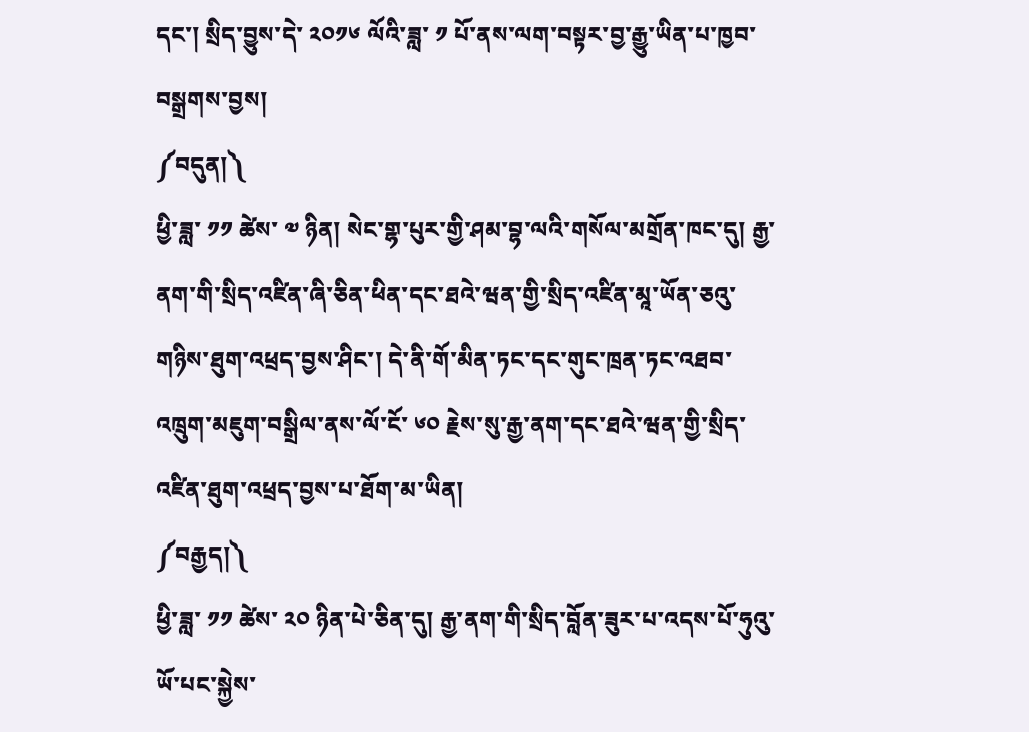དང་། སྲིད་བྱུས་དེ་ ༢༠༡༦ ལོའི་ཟླ་ ༡ པོ་ནས་ལག་བསྟར་བྱ་རྒྱུ་ཡིན་པ་ཁྱབ་བསྒྲགས་བྱས།
༼བདུན།༽
ཕྱི་ཟླ་ ༡༡ ཚེས་ ༧ ཉིན། སེང་གྷ་པུར་གྱི་ཤམ་བྷ་ལའི་གསོལ་མགྲོན་ཁང་དུ། རྒྱ་ནག་གི་སྲིད་འཛིན་ཞི་ཅིན་ཕིན་དང་ཐའེ་ཝན་གྱི་སྲིད་འཛིན་མཱ་ཡོན་ཅའུ་གཉིས་ཐུག་འཕྲད་བྱས་ཤིང་། དེ་ནི་གོ་མིན་ཏང་དང་གུང་ཁྲན་ཏང་འཐབ་འཁྲུག་མཇུག་བསྒྲིལ་ནས་ལོ་ངོ་ ༦༠ རྗེས་སུ་རྒྱ་ནག་དང་ཐའེ་ཝན་གྱི་སྲིད་འཛིན་ཐུག་འཕྲད་བྱས་པ་ཐོག་མ་ཡིན།
༼བརྒྱད།༽
ཕྱི་ཟླ་ ༡༡ ཚེས་ ༢༠ ཉིན་པེ་ཅིན་དུ། རྒྱ་ནག་གི་སྲིད་བློན་ཟུར་པ་འདས་པོ་ཧུའུ་ཡོ་པང་སྐྱེས་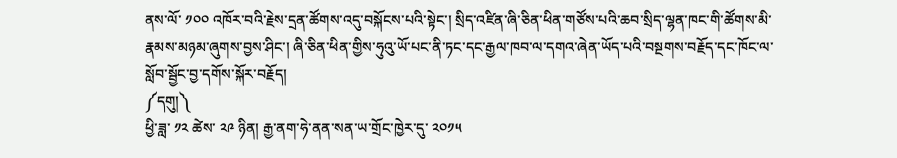ནས་ལོ་ ༡༠༠ འཁོར་བའི་རྗེས་དྲན་ཚོགས་འདུ་བསྐོངས་པའི་སྟེང་། སྲིད་འཛིན་ཞི་ཅིན་ཕིན་གཙོས་པའི་ཆབ་སྲིད་ལྷན་ཁང་གི་ཚོགས་མི་རྣམས་མཉམ་ཞུགས་བྱས་ཤིང་། ཞི་ཅིན་ཕིན་གྱིས་ཧུའུ་ཡོ་པང་ནི་ཏང་དང་རྒྱལ་ཁབ་ལ་དགའ་ཞེན་ཡོད་པའི་བསྔགས་བརྗོད་དང་ཁོང་ལ་སློབ་སྦྱོང་བྱ་དགོས་སྐོར་བརྗོད།
༼དགུ།༽
ཕྱི་ཟླ་ ༡༢ ཚེས་ ༢༩ ཉིན། རྒྱ་ནག་ཧེ་ནན་སན་ཡ་གྲོང་ཁྱེར་དུ་ ༢༠༡༥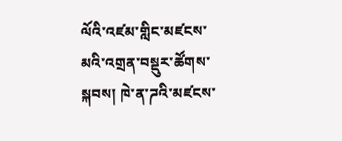ལོའི་འཛམ་གླིང་མཛངས་མའི་འགྲན་བསྡུར་ཚོགས་སྐབས། ཁེ་ན་ཌའི་མཛངས་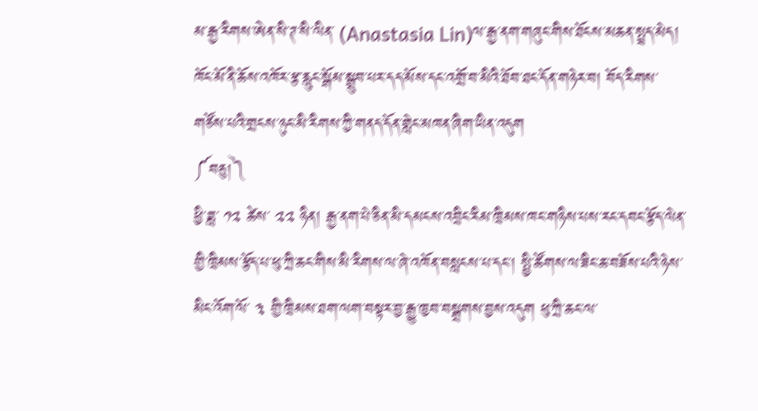མ་རྒྱ་རིགས་ཨེན་སི་ཊ་སི་ལིན་ (Anastasia Lin)ལ་རྒྱ་ནག་གཞུང་གིས་ཐོངས་མཆན་སྤྲད་མེད། ཁོང་མོ་ནི་ཆོས་འཁོར་རྩ་རླུང་སྒོམ་སྒྲུབ་པར་དད་མོས་དང་འགྲོ་བ་མིའི་ཐོབ་ཐང་དོན་གཉེར་བ། བོད་རིགས་གཙོས་པའི་གྲངས་ཉུང་མི་རིགས་ཀྱི་གནད་དོན་གླེང་མཁན་ཞིག་ཡིན་འདུག
༼བཅུ།༽
ཕྱི་ཟླ་ ༡༢ ཚེས་ ༢༢ ཉིན། རྒྱ་ནག་པེ་ཅིན་མི་དམངས་འབྲིང་རིམ་ཁྲིམས་ཁང་གཉིས་པས་རང་དབང་རྩོད་ལེན་གྱི་ཁྲིམས་རྩོད་པ་ཕུ་ཀྲི་ཆང་གིས་མི་རིགས་ལ་ཞེ་འཁོན་བསླངས་པ་དང་། སྤྱི་ཚོགས་ལ་ཟིང་ཆ་བཟོས་པའི་ཉེས་མིང་འོག་ལོ་ ༣ གྱི་ཁྲིམས་ཐག་ལག་བསྟར་བྱ་རྒྱུ་ཁྱབ་བསྒྲགས་བྱས་འདུག ཕུ་ཀྲི་ཆང་ལ་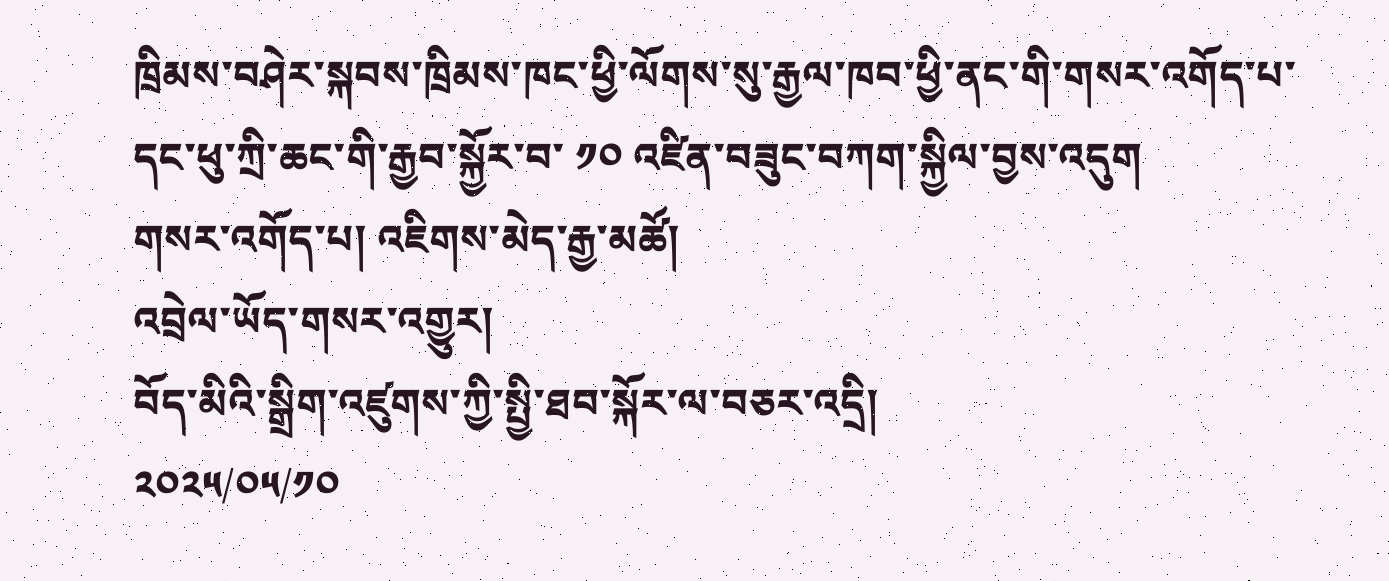ཁྲིམས་བཤེར་སྐབས་ཁྲིམས་ཁང་ཕྱི་ལོགས་སུ་རྒྱལ་ཁབ་ཕྱི་ནང་གི་གསར་འགོད་པ་དང་ཕུ་ཀྲི་ཆང་གི་རྒྱབ་སྐྱོར་བ་ ༡༠ འཛིན་བཟུང་བཀག་སྐྱིལ་བྱས་འདུག
གསར་འགོད་པ། འཇིགས་མེད་རྒྱ་མཚོ།
འབྲེལ་ཡོད་གསར་འགྱུར།
བོད་མིའི་སྒྲིག་འཛུགས་ཀྱི་སྤྱི་ཐབ་སྐོར་ལ་བཅར་འདྲི།
༢༠༢༥/༠༥/༡༠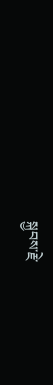སྐྱབས་རྗེ་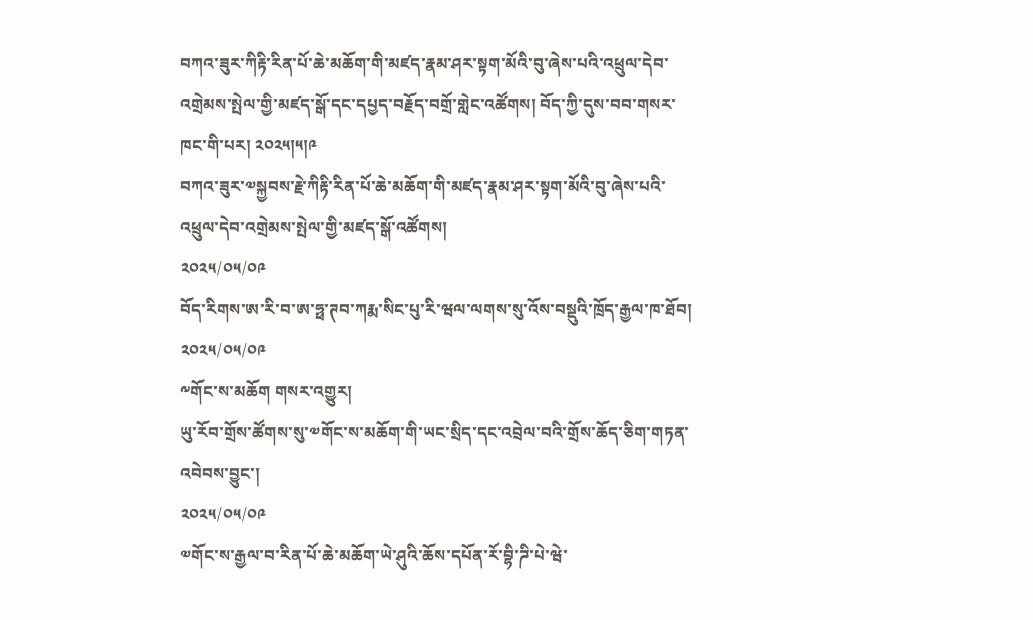བཀའ་ཟུར་ཀིརྟི་རིན་པོ་ཆེ་མཆོག་གི་མཛད་རྣམ་ཤར་སྟག་མོའི་བུ་ཞེས་པའི་འཕྲུལ་དེབ་འགྲེམས་སྤེལ་གྱི་མཛད་སྒོ་དང་དཔྱད་བརྗོད་བགྲོ་གླེང་འཚོགས། བོད་ཀྱི་དུས་བབ་གསར་ཁང་གི་པར། ༢༠༢༥།༥།༩
བཀའ་ཟུར་༧སྐྱབས་རྗེ་ཀིརྟི་རིན་པོ་ཆེ་མཆོག་གི་མཛད་རྣམ་ཤར་སྟག་མོའི་བུ་ཞེས་པའི་འཕྲུལ་དེབ་འགྲེམས་སྤེལ་གྱི་མཛད་སྒོ་འཚོགས།
༢༠༢༥/༠༥/༠༩
བོད་རིགས་ཨ་རི་བ་ཨ་ཧྥ་ཊབ་ཀརྨ་སིང་པུ་རི་ཝལ་ལགས་སུ་འོས་བསྡུའི་ཁྲོད་རྒྱལ་ཁ་ཐོབ།
༢༠༢༥/༠༥/༠༩
༸གོང་ས་མཆོག གསར་འགྱུར།
ཡུ་རོབ་གྲོས་ཚོགས་སུ་༧གོང་ས་མཆོག་གི་ཡང་སྲིད་དང་འབྲེལ་བའི་གྲོས་ཆོད་ཅིག་གཏན་འབེབས་བྱུང་།
༢༠༢༥/༠༥/༠༩
༧གོང་ས་རྒྱལ་བ་རིན་པོ་ཆེ་མཆོག་ཡེ་ཤུའི་ཆོས་དཔོན་རོ་བྷི་ཌི་པེ་ཝེ་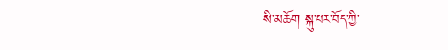སི་མཆོག སྐུ་པར་བོད་ཀྱི་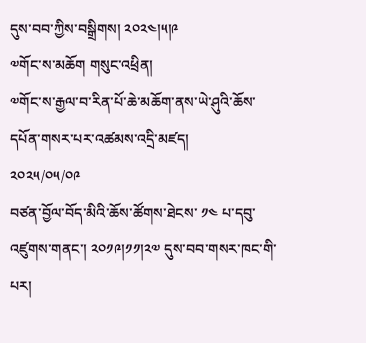དུས་བབ་ཀྱིས་བསྒྲིགས། ༢༠༢༤།༥།༩
༧གོང་ས་མཆོག གསུང་འཕྲིན།
༧གོང་ས་རྒྱལ་བ་རིན་པོ་ཆེ་མཆོག་ནས་ཡེ་ཤུའི་ཆོས་དཔོན་གསར་པར་འཚམས་འདྲི་མཛད།
༢༠༢༥/༠༥/༠༩
བཙན་བྱོལ་བོད་མིའི་ཆོས་ཚོགས་ཐེངས་ ༡༤ པ་དབུ་འཛུགས་གནང་། ༢༠༡༩།༡༡།༢༧ དུས་བབ་གསར་ཁང་གི་པར།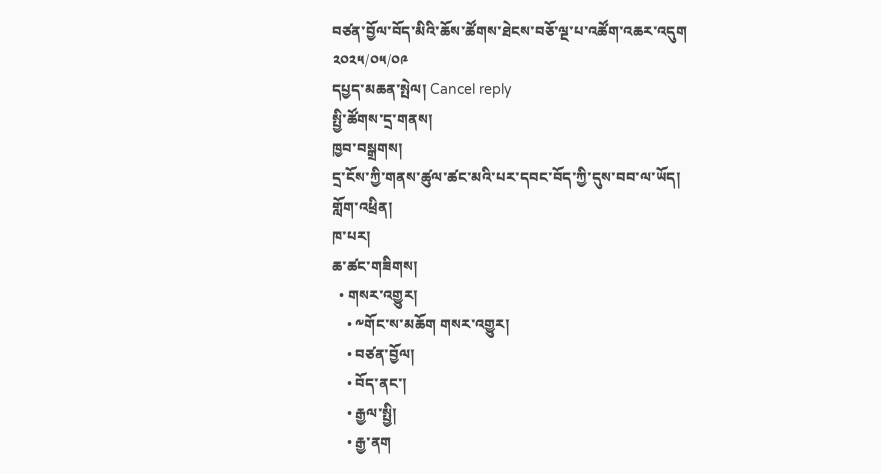བཙན་བྱོལ་བོད་མིའི་ཆོས་ཚོགས་ཐེངས་བཅོ་ལྔ་པ་འཚོག་འཆར་འདུག
༢༠༢༥/༠༥/༠༩
དཔྱད་མཆན་སྤེལ། Cancel reply
སྤྱི་ཚོགས་དྲ་གནས།
ཁྱབ་བསྒྲགས།
དྲ་ངོས་ཀྱི་གནས་ཚུལ་ཚང་མའི་པར་དབང་བོད་ཀྱི་དུས་བབ་ལ་ཡོད།
གློག་འཕྲིན།
ཁ་པར།
ཆ་ཚང་གཟིགས།
  • གསར་འགྱུར།
    • ༸གོང་ས་མཆོག གསར་འགྱུར།
    • བཙན་བྱོལ།
    • བོད་ནང་།
    • རྒྱལ་སྤྱི།
    • རྒྱ་ནག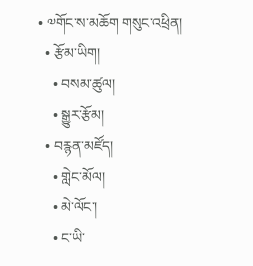• ༧གོང་ས་མཆོག གསུང་འཕྲིན།
  • རྩོམ་ཡིག།
    • བསམ་ཚུལ།
    • སྒྱུར་རྩོམ།
  • བརྙན་མཛོད།
    • གླེང་མོལ།
    • མེ་ལོང་།
    • ང་ཡི་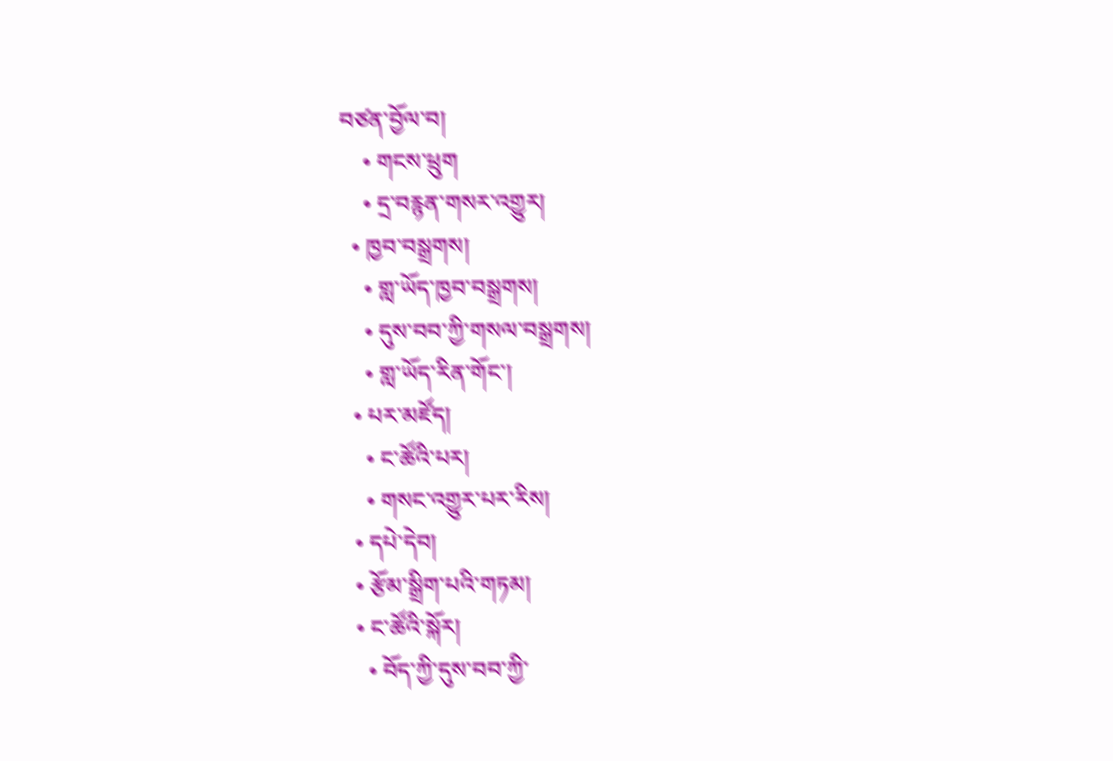བཙན་བྱོལ་བ།
    • གངས་ཕྲུག
    • དྲ་བརྙན་གསར་འགྱུར།
  • ཁྱབ་བསྒྲགས།
    • གླ་ཡོད་ཁྱབ་བསྒྲགས།
    • དུས་བབ་ཀྱི་གསལ་བསྒྲགས།
    • གླ་ཡོད་རིན་གོང་།
  • པར་མཛོད།
    • ང་ཚོའི་པར།
    • གསང་འགྱུར་པར་རིས།
  • དཔེ་དེབ།
  • རྩོམ་སྒྲིག་པའི་གཏམ།
  • ང་ཚོའི་སྐོར།
    • བོད་ཀྱི་དུས་བབ་ཀྱི་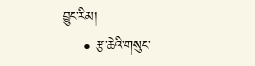བྱུང་རིམ།
    • རྩ་ཆེའི་གསུང་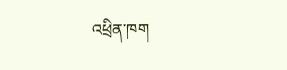འཕྲིན་ཁག